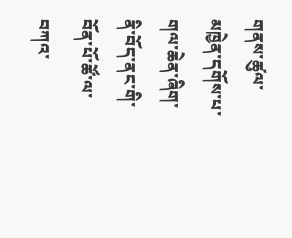གནས་ཚུལ་མཁྱེན་དགོས་པ་གལ་ཆེན་ཞིག་ནི་བོད་ནང་གི་བོན་པོ་ཚོ་ལ་བཀའ་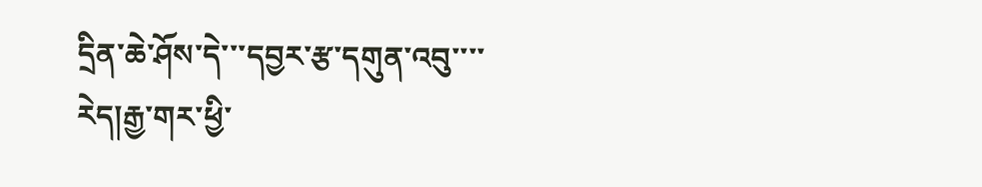དྲིན་ཆེ་ཤོས་དེ་་་དབྱར་རྩ་དགུན་འབུ་་་་རེད།རྒྱ་གར་ཕྱི་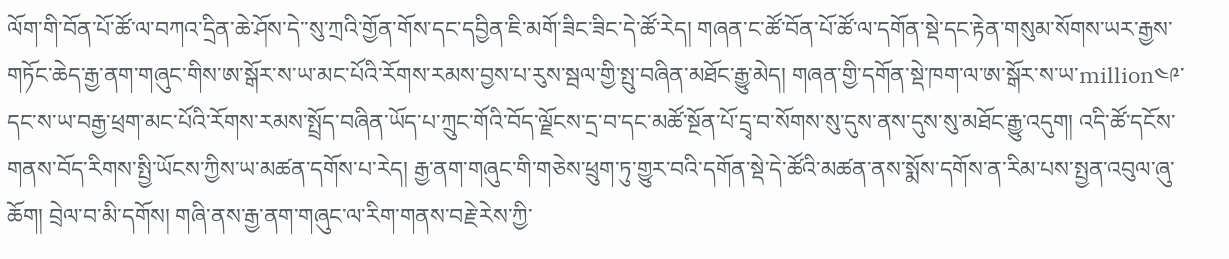ལོག་གི་བོན་པོ་ཚོ་ལ་བཀའ་དྲིན་ཆེ་ཤོས་དེ་་སུ་ཀྲའི་གྱོན་གོས་དང་དབྱིན་ཇི་མགོ་ཟིང་ཟིང་དེ་ཚོ་རེད། གཞན་ང་ཚོ་བོན་པོ་ཚོ་ལ་དགོན་སྡེ་དང་རྟེན་གསུམ་སོགས་ཡར་རྒྱས་གཏོང་ཆེད་རྒྱ་ནག་གཞུང་གིས་ཨ་སྒོར་ས་ཡ་མང་པོའི་རོགས་རམས་བྱས་པ་རུས་སྦལ་གྱི་སྤུ་བཞིན་མཐོང་རྒྱུ་མེད། གཞན་གྱི་དགོན་སྡེ་ཁག་ལ་ཨ་སྒོར་ས་ཡ་million༤༩་དང་ས་ཡ་བརྒྱ་ཕྲག་མང་པོའི་རོགས་རམས་སྤྲོད་བཞིན་ཡོད་པ་ཀྲུང་གོའི་བོད་ལྗོངས་དྲ་བ་དང་མཚོ་སྔོན་པོ་དྲྭ་བ་སོགས་སུ་དུས་ནས་དུས་སུ་མཐོང་རྒྱུ་འདུག། འདི་ཚོ་དངོས་གནས་བོད་རིགས་སྤྱི་ཡོངས་ཀྱིས་ཡ་མཚན་དགོས་པ་རེད། རྒྱ་ནག་གཞུང་གི་གཅེས་ཕྲུག་ཏུ་གྱུར་བའི་དགོན་སྡེ་དེ་ཚོའི་མཚན་ནས་སྨོས་དགོས་ན་རིམ་པས་སྤྱན་འབུལ་ཞུ་ཆོག། བྲེལ་བ་མི་དགོས། གཞི་ནས་རྒྱ་ནག་གཞུང་ལ་རིག་གནས་བརྗེ་རེས་ཀྱི་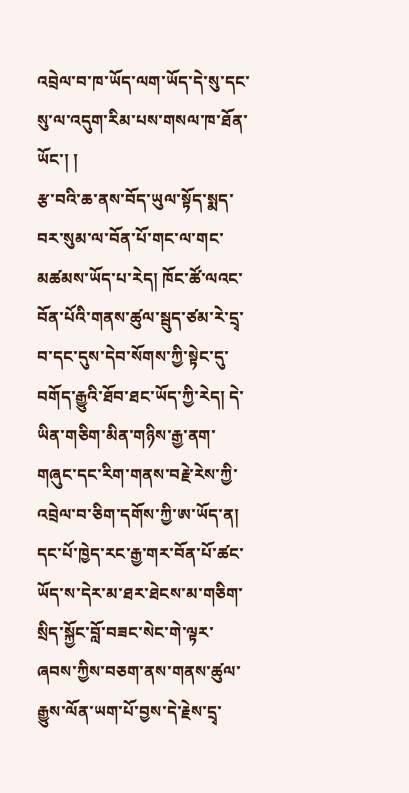འབྲེལ་བ་ཁ་ཡོད་ལག་ཡོད་དེ་སུ་དང་སུ་ལ་འདུག་རིམ་པས་གསལ་ཁ་ཐོན་ཡོང་། །
རྩ་བའི་ཆ་ནས་བོད་ཡུལ་སྟོད་སྨད་བར་སུམ་ལ་བོན་པོ་གང་ལ་གང་མཚམས་ཡོད་པ་རེད། ཁོང་ཚོ་ལའང་བོན་པོའི་གནས་ཚུལ་སྦུད་ཙམ་རེ་དྲྭ་བ་དང་དུས་དེབ་སོགས་ཀྱི་སྟེང་དུ་བགོད་རྒྱུའི་ཐོབ་ཐང་ཡོད་ཀྱི་རེད། དེ་ཡིན་གཅིག་མིན་གཉིས་རྒྱ་ནག་གཞུང་དང་རིག་གནས་བརྗེ་རེས་ཀྱི་འབྲེལ་བ་ཅིག་དགོས་ཀྱི་ཨ་ཡོད་ན། དང་པོ་ཁྱེད་རང་རྒྱ་གར་བོན་པོ་ཚང་ཡོད་ས་དེར་མ་ཐར་ཐེངས་མ་གཅིག་སྲིད་སྐྱོང་བློ་བཟང་སེང་གེ་ལྟར་ཞབས་ཀྱིས་བཅག་ནས་གནས་ཚུལ་རྒྱུས་ལོན་ཡག་པོ་བྱས་དེ་རྗེས་དྲྭ་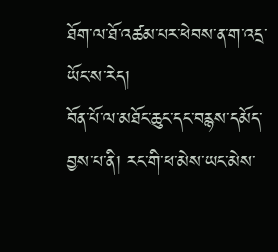ཐོག་ལ་ཐོ་འཚམ་པར་ཕེབས་ན་ག་འདྲ་ཡོང་ས་རེད།
བོན་པོ་ལ་མཐོང་ཆུང་དང་བརྙས་དམོད་བྱས་པ་ནི། རང་གི་ཕ་མེས་ཡང་མེས་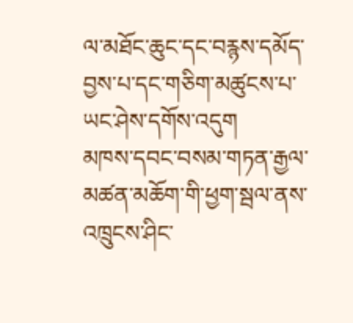ལ་མཐོང་ཆུང་དང་བརྙས་དམོད་བྱས་པ་དང་གཅིག་མཚུངས་པ་ཡང་ཤེས་དགོས་འདུག
མཁས་དབང་བསམ་གཏན་རྒྱལ་མཚན་མཆོག་གི་ཕྱག་སྦལ་ནས་འཁྲུངས་ཤིང་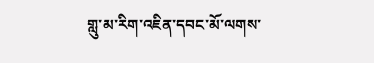གླུ་མ་རིག་འཇིན་དབང་མོ་ལགས་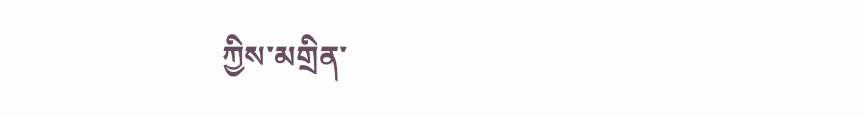ཀྱིས་མགྲིན་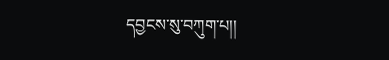དབྱངས་སུ་བཀུག་པ།།